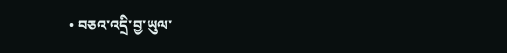• བཅའ་འདྲི་བྱ་ཡུལ་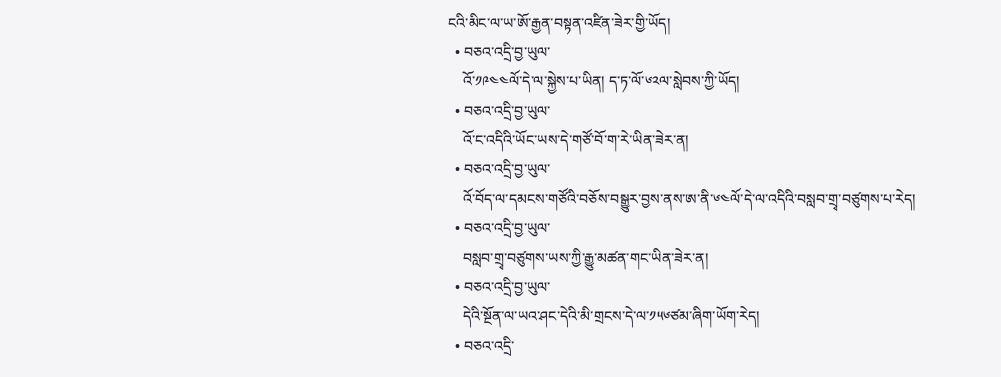ངའི་མིང་ལ་ཡ་ཨོ་རྒྱན་བསྟན་འཛིན་ཟེར་གྱི་ཡོད།
  • བཅའ་འདྲི་བྱ་ཡུལ་
    འོ་༡༩༤༤ལོ་དེ་ལ་སྐྱེས་པ་ཡིན། ད་ཏ་ལོ་༦༢ལ་སླེབས་ཀྱི་ཡོད།
  • བཅའ་འདྲི་བྱ་ཡུལ་
    འོ་ང་འདིའི་ཡོང་ཡས་དེ་གཙོ་བོ་ག་རེ་ཡིན་ཟེར་ན།
  • བཅའ་འདྲི་བྱ་ཡུལ་
    འོ་བོད་ལ་དམངས་གཙོའི་བཅོས་བསྒྱུར་བྱས་ནས་ཨ་ནི་༦༤ལོ་དེ་ལ་འདིའི་བསླབ་གྲྭ་བཙུགས་པ་རེད།
  • བཅའ་འདྲི་བྱ་ཡུལ་
    བསླབ་གྲྭ་བཙུགས་ཡས་ཀྱི་རྒྱུ་མཚན་གང་ཡིན་ཟེར་ན།
  • བཅའ་འདྲི་བྱ་ཡུལ་
    དེའི་སྔོན་ལ་ཡའ་ཤང་དེའི་མི་གྲངས་དེ་ལ་༡༥༦ཙམ་ཞིག་ཡོག་རེད།
  • བཅའ་འདྲི་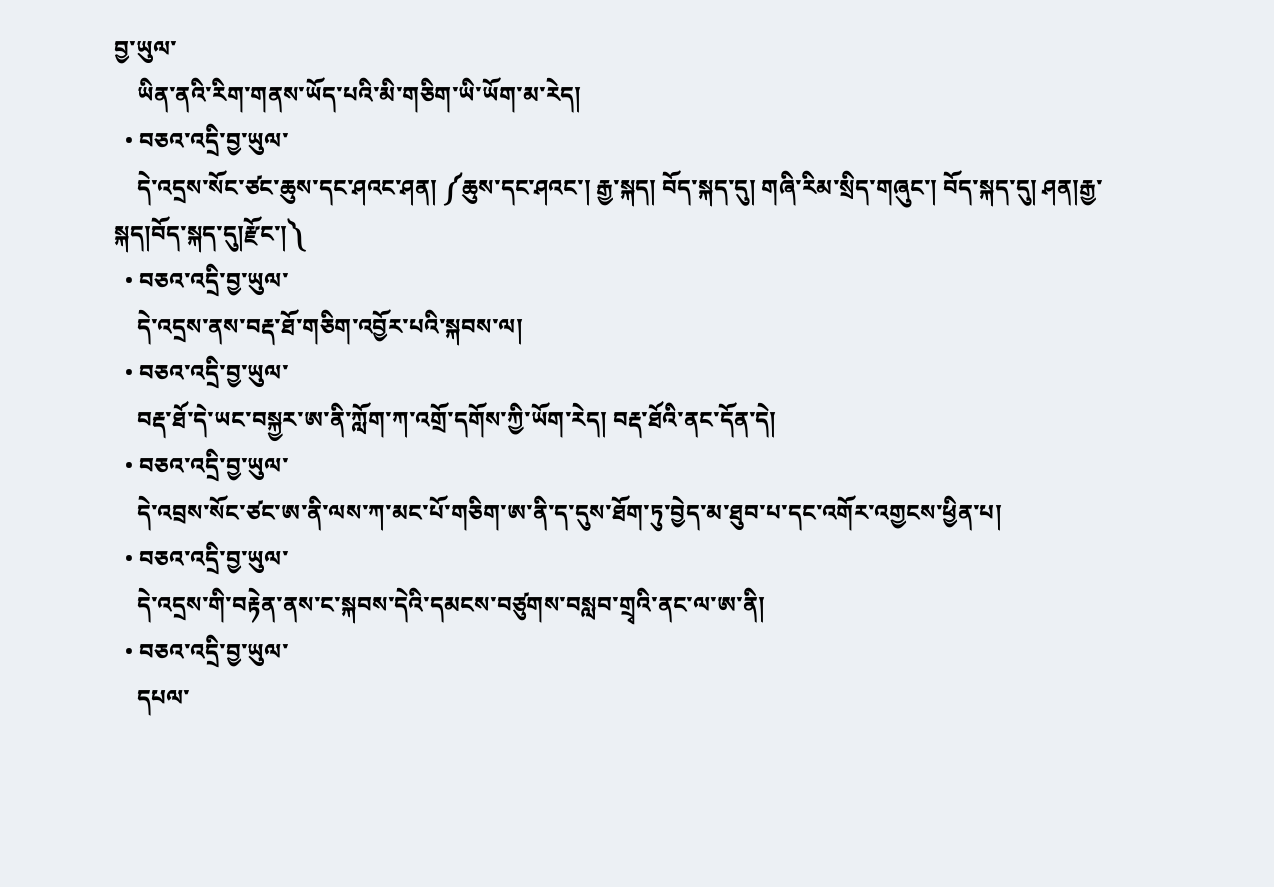བྱ་ཡུལ་
    ཡིན་ནའི་རིག་གནས་ཡོད་པའི་མི་གཅིག་ཡི་ཡོག་མ་རེད།
  • བཅའ་འདྲི་བྱ་ཡུལ་
    དེ་འདྲས་སོང་ཙང་ཆུས་དང་ཤའང་ཤན། ༼ཆུས་དང་ཤའང་། རྒྱ་སྐད། བོད་སྐད་དུ། གཞི་རིམ་སྲིད་གཞུང་། བོད་སྐད་དུ། ཤན།རྒྱ་སྐད།བོད་སྐད་དུ།རྫོང་།༽
  • བཅའ་འདྲི་བྱ་ཡུལ་
    དེ་འདྲས་ནས་བརྡ་ཐོ་གཅིག་འབྱོར་པའི་སྐབས་ལ།
  • བཅའ་འདྲི་བྱ་ཡུལ་
    བརྡ་ཐོ་དེ་ཡང་བསྐྱར་ཨ་ནི་ཀློག་ཀ་འགྲོ་དགོས་ཀྱི་ཡོག་རེད། བརྡ་ཐོའི་ནང་དོན་དེ།
  • བཅའ་འདྲི་བྱ་ཡུལ་
    དེ་འབྲས་སོང་ཙང་ཨ་ནི་ལས་ཀ་མང་པོ་གཅིག་ཨ་ནི་ད་དུས་ཐོག་ཏུ་བྱེད་མ་ཐུབ་པ་དང་འགོར་འགྱངས་ཕྱིན་པ།
  • བཅའ་འདྲི་བྱ་ཡུལ་
    དེ་འདྲས་གི་བརྟེན་ནས་ང་སྐབས་དེའི་དམངས་བཙུགས་བསླབ་གྲྭའི་ནང་ལ་ཨ་ནི།
  • བཅའ་འདྲི་བྱ་ཡུལ་
    དཔལ་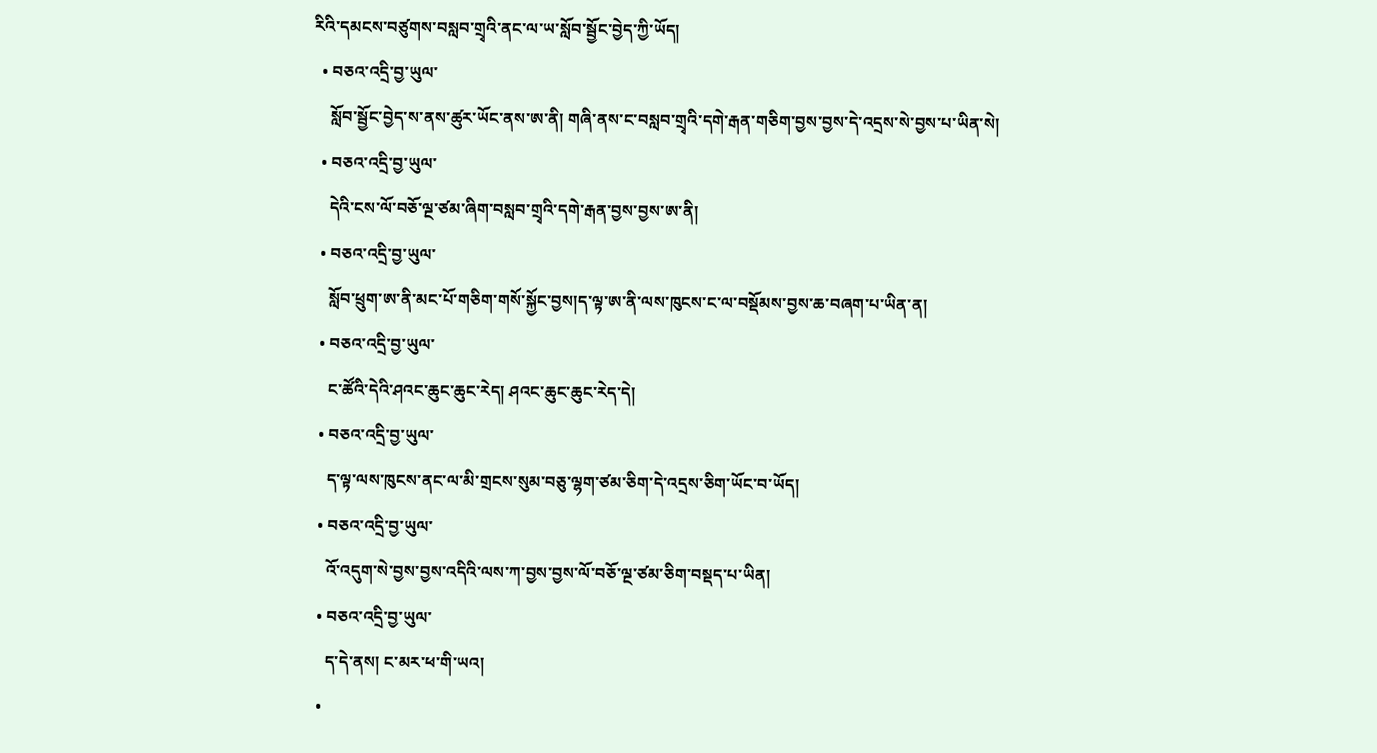རིའི་དམངས་བཙུགས་བསླབ་གྲྭའི་ནང་ལ་ཡ་སློབ་སྦྱོང་བྱེད་ཀྱི་ཡོད།
  • བཅའ་འདྲི་བྱ་ཡུལ་
    སློབ་སྦྱོང་བྱེད་ས་ནས་ཚུར་ཡོང་ནས་ཨ་ནི། གཞི་ནས་ང་བསླབ་གྲྭའི་དགེ་རྒན་གཅིག་བྱས་བྱས་དེ་འདྲས་སེ་བྱས་པ་ཡིན་སེ།
  • བཅའ་འདྲི་བྱ་ཡུལ་
    དེའི་ངས་ལོ་བཅོ་ལྔ་ཙམ་ཞིག་བསླབ་གྲྭའི་དགེ་རྒན་བྱས་བྱས་ཨ་ནི།
  • བཅའ་འདྲི་བྱ་ཡུལ་
    སློབ་ཕྲུག་ཨ་ནི་མང་པོ་གཅིག་གསོ་སྐྱོང་བྱས།ད་ལྟ་ཨ་ནི་ལས་ཁུངས་ང་ལ་བསྡོམས་བྱས་ཆ་བཞག་པ་ཡིན་ན།
  • བཅའ་འདྲི་བྱ་ཡུལ་
    ང་ཚོའི་དེའི་ཤའང་ཆུང་ཆུང་རེད། ཤའང་ཆུང་ཆུང་རེད་དེ།
  • བཅའ་འདྲི་བྱ་ཡུལ་
    ད་ལྟ་ལས་ཁུངས་ནང་ལ་མི་གྲངས་སུམ་བཅུ་ལྷག་ཙམ་ཅིག་དེ་འདྲས་ཅིག་ཡོང་བ་ཡོད།
  • བཅའ་འདྲི་བྱ་ཡུལ་
    འོ་འདུག་སེ་བྱས་བྱས་འདིའི་ལས་ཀ་བྱས་བྱས་ལོ་བཅོ་ལྔ་ཙམ་ཅིག་བསྡད་པ་ཡིན།
  • བཅའ་འདྲི་བྱ་ཡུལ་
    ད་དེ་ནས། ང་མར་ཕ་གི་ཡའ།
  •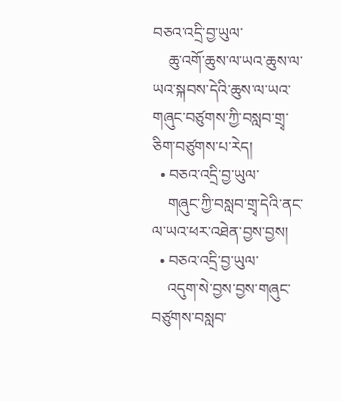བཅའ་འདྲི་བྱ་ཡུལ་
    ཆུ་འགོ་ཆུས་ལ་ཡའ་ཆུས་ལ་ཡའ་སྐབས་དེའི་ཆུས་ལ་ཡའ་གཞུང་བཙུགས་ཀྱི་བསླབ་གྲྭ་ཅིག་བཙུགས་པ་རེད།
  • བཅའ་འདྲི་བྱ་ཡུལ་
    གཞུང་ཀྱི་བསླབ་གྲྭ་དེའི་ནང་ལ་ཡའ་ཕར་འཐེན་བྱས་བྱས།
  • བཅའ་འདྲི་བྱ་ཡུལ་
    འདུག་སེ་བྱས་བྱས་གཞུང་བཙུགས་བསླབ་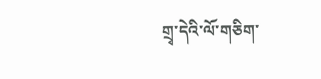གྲྭ་དེའི་ལོ་གཅིག་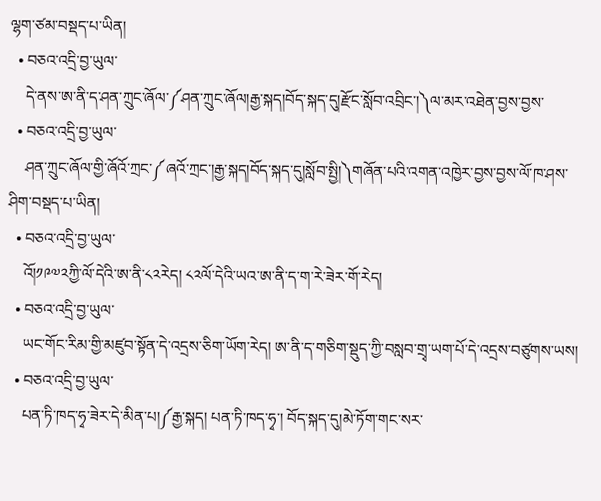ལྷག་ཙམ་བསྡད་པ་ཡིན།
  • བཅའ་འདྲི་བྱ་ཡུལ་
    དེ་ནས་ཨ་ནི་ད་ཤན་ཀྲུང་ཞོལ་༼ཤན་ཀྲུང་ཞོལ།རྒྱ་སྐད།བོད་སྐད་དུ།རྫོང་སློབ་འབྲིང་།༽ལ་མར་འཐེན་བྱས་བྱས་
  • བཅའ་འདྲི་བྱ་ཡུལ་
    ཤན་ཀྲུང་ཞོལ་གྱི་ཞོའོ་ཀྲང་༼ཞའོ་ཀྲང་།རྒྱ་སྐད།བོད་སྐད་དུ།སློབ་སྤྱི།༽གཞོན་པའི་འགན་འཁྱེར་བྱས་བྱས་ལོ་ཁ་ཤས་ཤིག་བསྡད་པ་ཡིན།
  • བཅའ་འདྲི་བྱ་ཡུལ་
    འོ།༡༩༧༢ཀྱི་ལོ་དེའི་ཨ་ནི་༨༢རེད། ༨༢ལོ་དེའི་ཡའ་ཨ་ནི་ད་ག་རེ་ཟེར་གོ་རེད།
  • བཅའ་འདྲི་བྱ་ཡུལ་
    ཡང་གོང་རིམ་གྱི་མཛུབ་སྟོན་དེ་འདྲས་ཅིག་ཡོག་རེད། ཨ་ནི་ད་གཅིག་སྡུད་ཀྱི་བསླབ་གྲྭ་ཡག་པོ་དེ་འདྲས་བཙུགས་ཡས།
  • བཅའ་འདྲི་བྱ་ཡུལ་
    པན་ཏི་ཁད་ཧྭ་ཟེར་དེ་མིན་པ།༼རྒྱ་སྐད། པན་ཏི་ཁད་ཧྭ་། བོད་སྐད་དུ།མེ་ཏོག་གང་སར་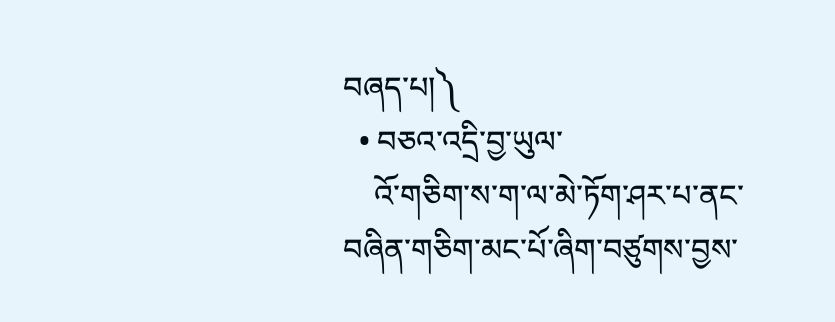བཞད་པ།༽
  • བཅའ་འདྲི་བྱ་ཡུལ་
    འོ་གཅིག་ས་ག་ལ་མེ་ཏོག་ཤར་པ་ནང་བཞིན་གཅིག་མང་པོ་ཞིག་བཙུགས་བྱས་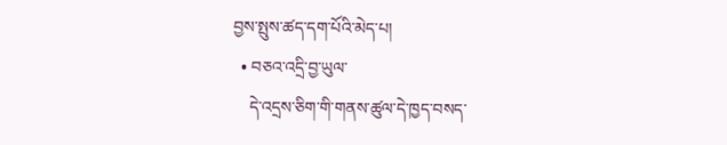བྱས་སྤུས་ཚད་དག་པོའི་མེད་པ།
  • བཅའ་འདྲི་བྱ་ཡུལ་
    དེ་འདྲས་ཅིག་གི་གནས་ཚུལ་དེ་ཁྱད་བསད་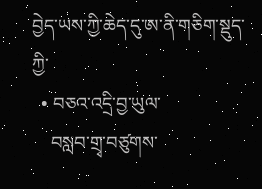བྱེད་ཡས་ཀྱི་ཆེད་དུ་ཨ་ནི་གཅིག་སྡུད་ཀྱི་
  • བཅའ་འདྲི་བྱ་ཡུལ་
    བསླབ་གྲྭ་བཙུགས་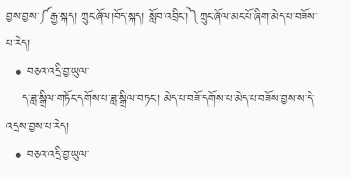བྱས་བྱས་༼རྒྱ་སྐད། ཀྲུང་ཞོལ།བོད་སྐད། སློབ་འབྲིང་།༽ཀྲུང་ཞོལ་མང་པོ་ཞིག་མེད་པ་བཟོས་པ་རེད།
  • བཅའ་འདྲི་བྱ་ཡུལ་
    ད་ཟླ་སྒྲིལ་གཏོང་དགོས་པ་ཟླ་སྒྲིལ་བཏང་། མེད་པ་བཟོ་དགོས་པ་མེད་པ་བཟོས་བྱས་ས་དེ་འདྲས་བྱས་པ་རེད།
  • བཅའ་འདྲི་བྱ་ཡུལ་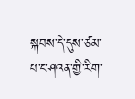སྐབས་དེ་དུས་ཙམ་པ་ང་ཤའན་གྱི་རིག་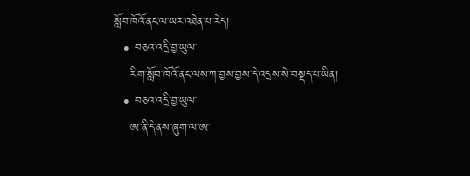སློབ་ཁོའོ་ནང་ལ་ཡར་འཐེན་པ་རེད།
  • བཅའ་འདྲི་བྱ་ཡུལ་
    རིག་སློབ་ཁོའོ་ནང་ལས་ཀ་བྱས་བྱས་དེ་འདྲས་སེ་བསྡད་པ་ཡིན།
  • བཅའ་འདྲི་བྱ་ཡུལ་
    ཨ་ནི་དེ་ནས་ཞུག་ལ་ཨ་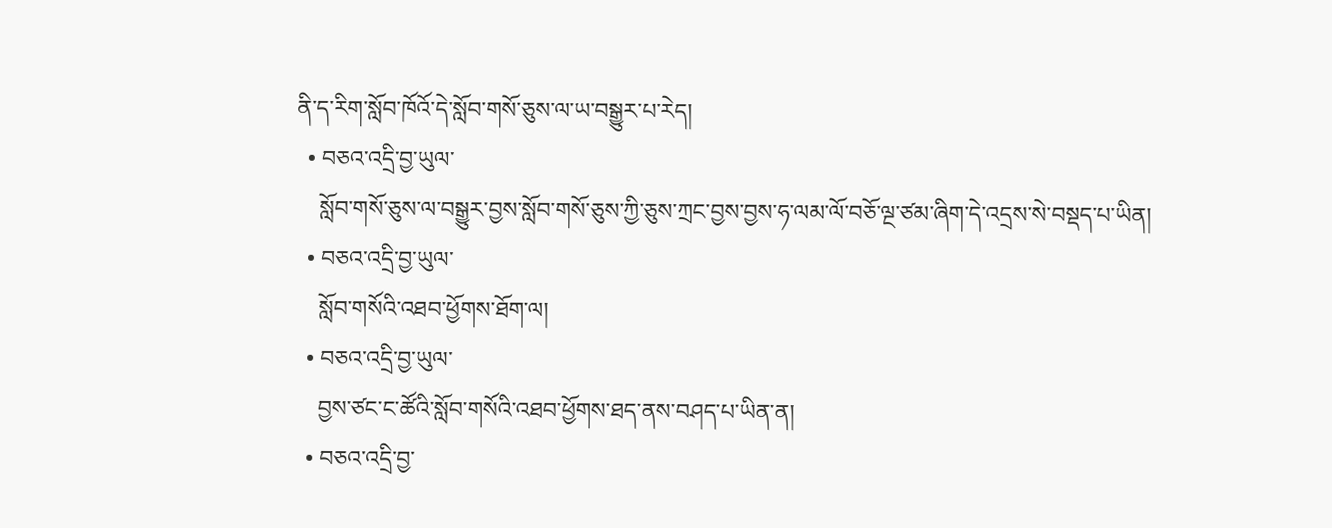ནི་ད་རིག་སློབ་ཁོའོ་དེ་སློབ་གསོ་ཅུས་ལ་ཡ་བསྒྱུར་པ་རེད།
  • བཅའ་འདྲི་བྱ་ཡུལ་
    སློབ་གསོ་ཅུས་ལ་བསྒྱུར་བྱས་སློབ་གསོ་ཅུས་ཀྱི་ཅུས་ཀྲང་བྱས་བྱས་ཧ་ལམ་ལོ་བཅོ་ལྔ་ཙམ་ཞིག་དེ་འདྲས་སེ་བསྡད་པ་ཡིན།
  • བཅའ་འདྲི་བྱ་ཡུལ་
    སློབ་གསོའི་འཐབ་ཕྱོགས་ཐོག་ལ།
  • བཅའ་འདྲི་བྱ་ཡུལ་
    བྱས་ཙང་ང་ཚོའི་སློབ་གསོའི་འཐབ་ཕྱོགས་ཐད་ནས་བཤད་པ་ཡིན་ན།
  • བཅའ་འདྲི་བྱ་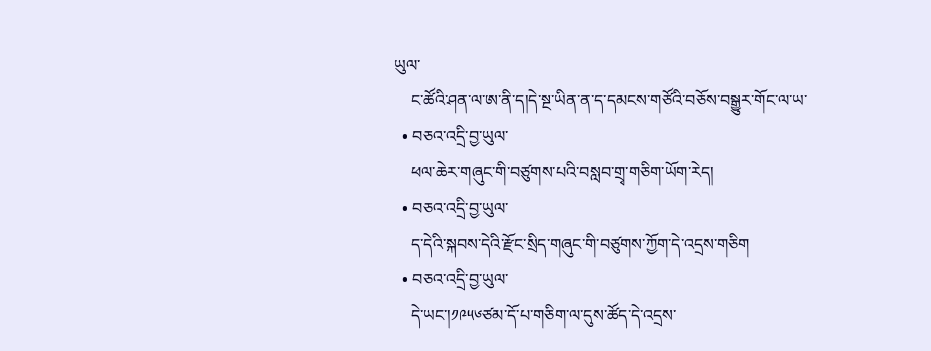ཡུལ་
    ང་ཚོའི་ཤན་ལ་ཨ་ནི་ད།དེ་སྔ་ཡིན་ན་ད་དམངས་གཙོའི་བཅོས་བསྒྱུར་གོང་ལ་ཡ་
  • བཅའ་འདྲི་བྱ་ཡུལ་
    ཕལ་ཆེར་གཞུང་གི་བཙུགས་པའི་བསླབ་གྲྭ་གཅིག་ཡོག་རེད།
  • བཅའ་འདྲི་བྱ་ཡུལ་
    ད་དེའི་སྐབས་དེའི་རྫོང་སྲིད་གཞུང་གི་བཙུགས་ཀྱོག་དེ་འདྲས་གཅིག
  • བཅའ་འདྲི་བྱ་ཡུལ་
    དེ་ཡང་།༡༩༥༦ཙམ་དོ་པ་གཅིག་ལ་དུས་ཚོད་དེ་འདྲས་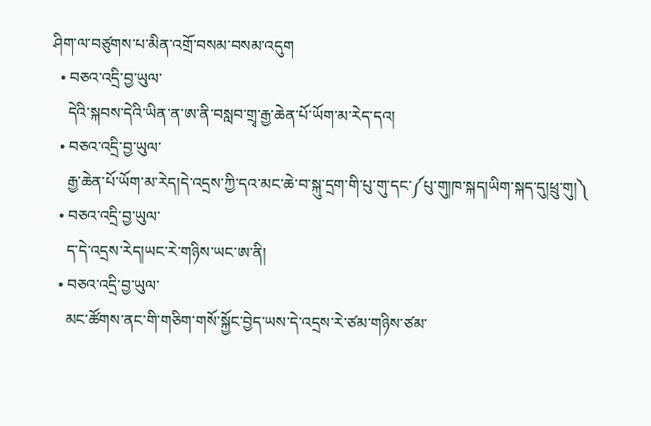ཤིག་ལ་བཙུགས་པ་མིན་འགྲོ་བསམ་བསམ་འདུག
  • བཅའ་འདྲི་བྱ་ཡུལ་
    དེའི་སྐབས་དེའི་ཡིན་ན་ཨ་ནི་བསླབ་གྲྭ་རྒྱ་ཆེན་པོ་ཡོག་མ་རེད་དའ།
  • བཅའ་འདྲི་བྱ་ཡུལ་
    རྒྱ་ཆེན་པོ་ཡོག་མ་རེད།དེ་འདྲས་ཀྱི་དའ་མང་ཆེ་བ་སྐུ་དྲག་གི་པུ་གུ་དང་༼པུ་གུ།ཁ་སྐད།ཡིག་སྐད་དུ།ཕྲུ་གུ།༽
  • བཅའ་འདྲི་བྱ་ཡུལ་
    ད་དེ་འདྲས་རེད།ཡང་རེ་གཉིས་ཡང་ཨ་ནི།
  • བཅའ་འདྲི་བྱ་ཡུལ་
    མང་ཚོགས་ནང་གི་གཅིག་གསོ་སྐྱོང་བྱེད་ཡས་དེ་འདྲས་རེ་ཙམ་གཉིས་ཙམ་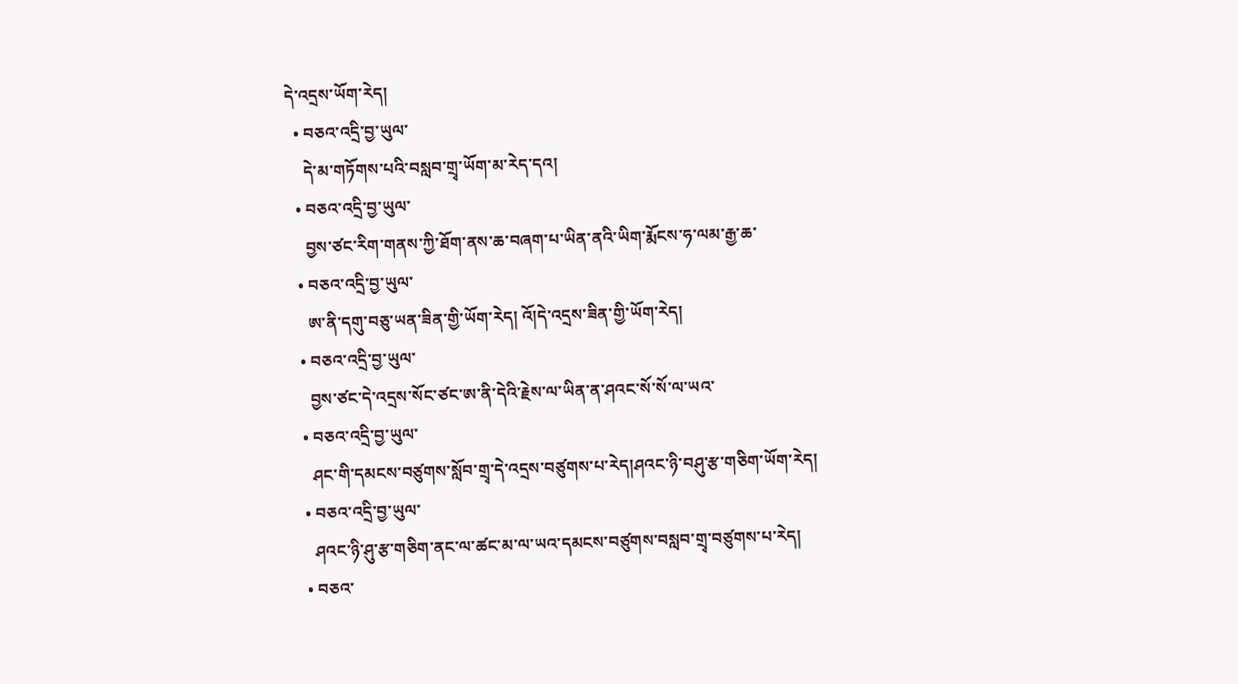དེ་འདྲས་ཡོག་རེད།
  • བཅའ་འདྲི་བྱ་ཡུལ་
    དེ་མ་གཏོགས་པའི་བསླབ་གྲྭ་ཡོག་མ་རེད་དའ།
  • བཅའ་འདྲི་བྱ་ཡུལ་
    བྱས་ཙང་རིག་གནས་ཀྱི་ཐོག་ནས་ཆ་བཞག་པ་ཡིན་ནའི་ཡིག་རྨོངས་ཧ་ལམ་རྒྱ་ཆ་
  • བཅའ་འདྲི་བྱ་ཡུལ་
    ཨ་ནི་དགུ་བཅུ་ཡན་ཟིན་གྱི་ཡོག་རེད། འོ།དེ་འདྲས་ཟིན་གྱི་ཡོག་རེད།
  • བཅའ་འདྲི་བྱ་ཡུལ་
    བྱས་ཙང་དེ་འདྲས་སོང་ཙང་ཨ་ནི་དེའི་རྗེས་ལ་ཡིན་ན་ཤའང་སོ་སོ་ལ་ཡའ་
  • བཅའ་འདྲི་བྱ་ཡུལ་
    ཤང་གི་དམངས་བཙུགས་སློབ་གྲྭ་དེ་འདྲས་བཙུགས་པ་རེད།ཤའང་ཉི་བཤུ་རྩ་གཅིག་ཡོག་རེད།
  • བཅའ་འདྲི་བྱ་ཡུལ་
    ཤའང་ཉི་ཤུ་རྩ་གཅིག་ནང་ལ་ཚང་མ་ལ་ཡའ་དམངས་བཙུགས་བསླབ་གྲྭ་བཙུགས་པ་རེད།
  • བཅའ་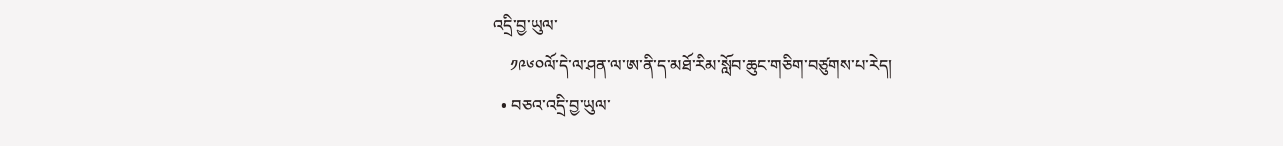འདྲི་བྱ་ཡུལ་
    ༡༩༦༠ལོ་དེ་ལ་ཤན་ལ་ཨ་ནི་ད་མཐོ་རིམ་སློབ་ཆུང་གཅིག་བཙུགས་པ་རེད།
  • བཅའ་འདྲི་བྱ་ཡུལ་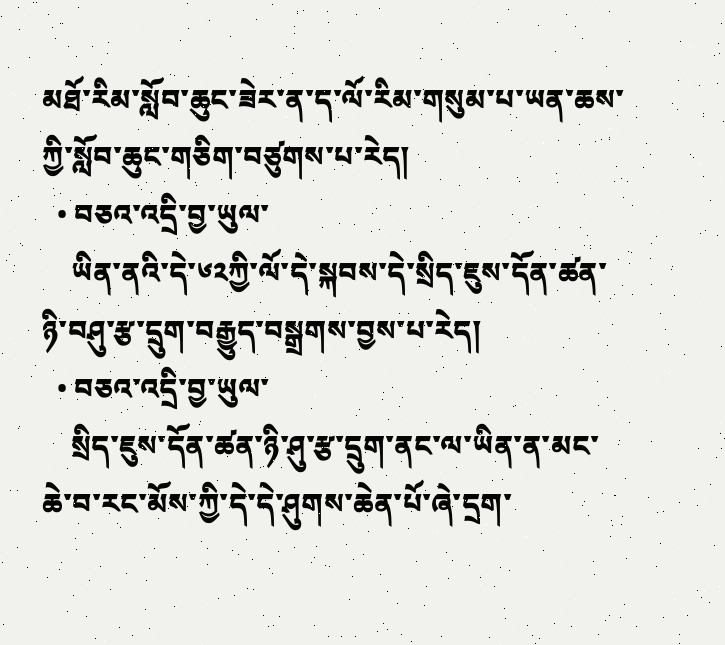མཐོ་རིམ་སློབ་ཆུང་ཟེར་ན་ད་ལོ་རིམ་གསུམ་པ་ཡན་ཆས་ཀྱི་སློབ་ཆུང་གཅིག་བཙུགས་པ་རེད།
  • བཅའ་འདྲི་བྱ་ཡུལ་
    ཡིན་ནའི་དེ་༦༢ཀྱི་ལོ་དེ་སྐབས་དེ་སྲིད་ཇུས་དོན་ཚན་ཉི་བཤུ་རྩ་དྲུག་བརྒྱུད་བསྒྲགས་བྱས་པ་རེད།
  • བཅའ་འདྲི་བྱ་ཡུལ་
    སྲིད་ཇུས་དོན་ཚན་ཉི་ཤུ་རྩ་དྲུག་ནང་ལ་ཡིན་ན་མང་ཆེ་བ་རང་མོས་ཀྱི་དེ་དེ་ཤུགས་ཆེན་པོ་ཞེ་དྲག་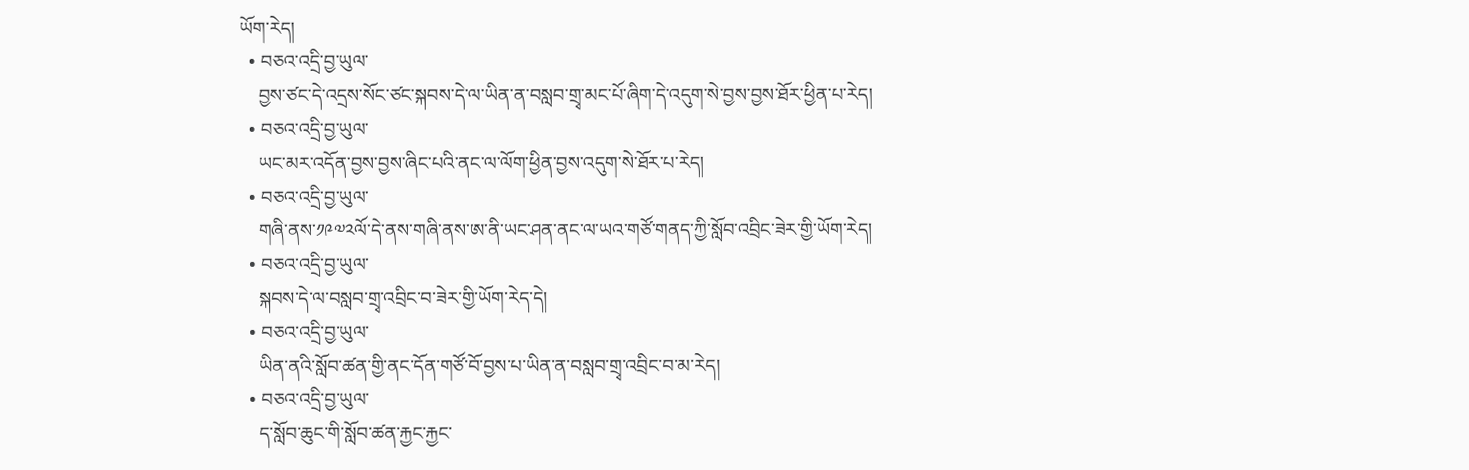ཡོག་རེད།
  • བཅའ་འདྲི་བྱ་ཡུལ་
    བྱས་ཙང་དེ་འདྲས་སོང་ཙང་སྐབས་དེ་ལ་ཡིན་ན་བསླབ་གྲྭ་མང་པོ་ཞིག་དེ་འདུག་སེ་བྱས་བྱས་ཐོར་ཕྱིན་པ་རེད།
  • བཅའ་འདྲི་བྱ་ཡུལ་
    ཡང་མར་འདོན་བྱས་བྱས་ཞིང་པའི་ནང་ལ་ལོག་ཕྱིན་བྱས་འདུག་སེ་ཐོར་པ་རེད།
  • བཅའ་འདྲི་བྱ་ཡུལ་
    གཞི་ནས་༡༩༧༢ལོ་དེ་ནས་གཞི་ནས་ཨ་ནི་ཡང་ཤན་ནང་ལ་ཡའ་གཙོ་གནད་ཀྱི་སློབ་འབྲིང་ཟེར་གྱི་ཡོག་རེད།
  • བཅའ་འདྲི་བྱ་ཡུལ་
    སྐབས་དེ་ལ་བསླབ་གྲྭ་འབྲིང་བ་ཟེར་གྱི་ཡོག་རེད་དེ།
  • བཅའ་འདྲི་བྱ་ཡུལ་
    ཡིན་ནའི་སློབ་ཚན་གྱི་ནང་དོན་གཙོ་བོ་བྱས་པ་ཡིན་ན་བསླབ་གྲྭ་འབྲིང་བ་མ་རེད།
  • བཅའ་འདྲི་བྱ་ཡུལ་
    ད་སློབ་ཆུང་གི་སློབ་ཚན་རྐྱང་རྐྱང་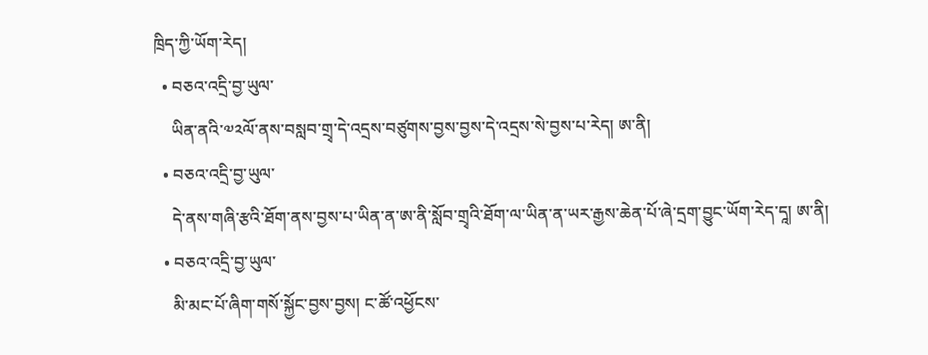ཁྲིད་ཀྱི་ཡོག་རེད།
  • བཅའ་འདྲི་བྱ་ཡུལ་
    ཡིན་ནའི་༧༢ལོ་ནས་བསླབ་གྲྭ་དེ་འདྲས་བཙུགས་བྱས་བྱས་དེ་འདྲས་སེ་བྱས་པ་རེད། ཨ་ནི།
  • བཅའ་འདྲི་བྱ་ཡུལ་
    དེ་ནས་གཞི་རྩའི་ཐོག་ནས་བྱས་པ་ཡིན་ན་ཨ་ནི་སློབ་གྲྭའི་ཐོག་ལ་ཡིན་ན་ཡར་རྒྱས་ཆེན་པོ་ཞེ་དྲག་བྱུང་ཡོག་རེད་དཱ། ཨ་ནི།
  • བཅའ་འདྲི་བྱ་ཡུལ་
    མི་མང་པོ་ཞིག་གསོ་སྐྱོང་བྱས་བྱས། ང་ཚོ་འཕྱོངས་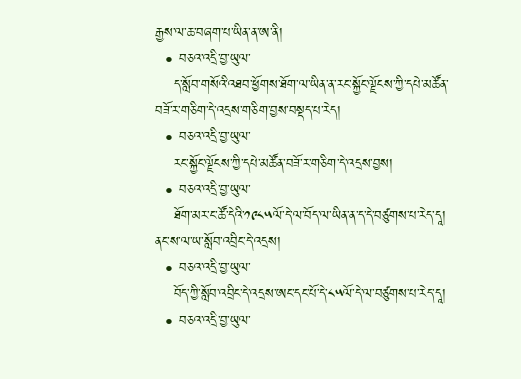རྒྱས་ལ་ཆ་བཞག་པ་ཡིན་ན་ཨ་ནི།
  • བཅའ་འདྲི་བྱ་ཡུལ་
    ད་སློབ་གསོའི་འཐབ་ཕྱོགས་ཐོག་ལ་ཡིན་ན་རང་སྐྱོང་ལྗོངས་ཀྱི་དཔེ་མཚོན་བཟོ་ར་གཅིག་དེ་འདྲས་གཅིག་བྱས་བསྡད་པ་རེད།
  • བཅའ་འདྲི་བྱ་ཡུལ་
    རང་སྐྱོང་ལྗོངས་ཀྱི་དཔེ་མཚོན་བཟོ་ར་གཅིག་དེ་འདྲས་བྱས།
  • བཅའ་འདྲི་བྱ་ཡུལ་
    ཐོག་མར་ང་ཚོ་དེའི་༡༩༨༥ལོ་དེ་ལ་བོད་ལ་ཡིན་ན་ད་དེ་བཙུགས་པ་རེད་དཱ། ནང་ས་ལ་ཡ་སློབ་འབྲིང་དེ་འདྲས།
  • བཅའ་འདྲི་བྱ་ཡུལ་
    བོད་ཀྱི་སློབ་འབྲིང་དེ་འདྲས་ཨང་དང་པོ་དེ་༨༥ལོ་དེ་ལ་བཙུགས་པ་རེད་དཱ།
  • བཅའ་འདྲི་བྱ་ཡུལ་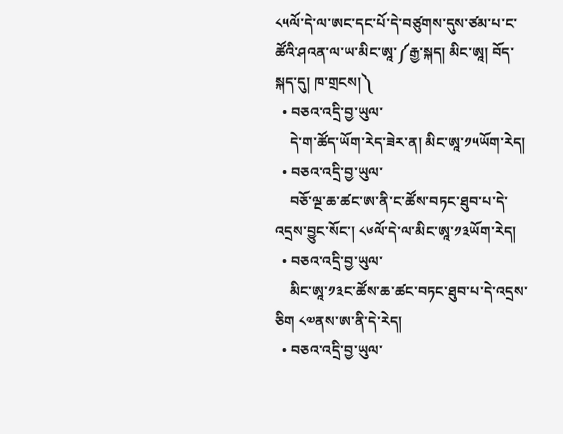༨༥ལོ་དེ་ལ་ཨང་དང་པོ་དེ་བཙུགས་དུས་ཙམ་པ་ང་ཚོའི་ཤའན་ལ་ཡ་མིང་ཨཱ་༼རྒྱ་སྐད། མིང་ཨཱ། བོད་སྐད་དུ། ཁ་གྲངས།༽
  • བཅའ་འདྲི་བྱ་ཡུལ་
    དེ་ག་ཚོད་ཡོག་རེད་ཟེར་ན། མིང་ཨཱ་༡༥ཡོག་རེད།
  • བཅའ་འདྲི་བྱ་ཡུལ་
    བཅོ་ལྔ་ཆ་ཚང་ཨ་ནི་ང་ཚོས་བཏང་ཐུབ་པ་དེ་འདྲས་བྱུང་སོང་། ༨༦ལོ་དེ་ལ་མིང་ཨཱ་༡༣ཡོག་རེད།
  • བཅའ་འདྲི་བྱ་ཡུལ་
    མིང་ཨཱ་༡༣ང་ཚོས་ཆ་ཚང་བཏང་ཐུབ་པ་དེ་འདྲས་ཅིག ༨༧ནས་ཨ་ནི་དེ་རེད།
  • བཅའ་འདྲི་བྱ་ཡུལ་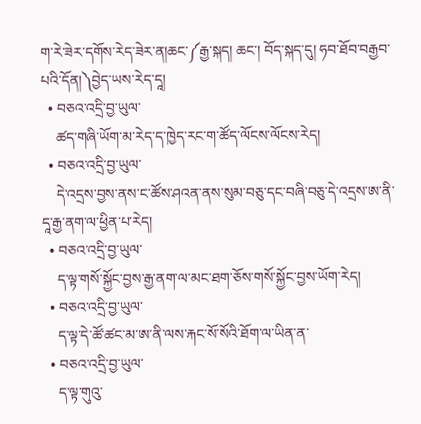ག་རེ་ཟེར་དགོས་རེད་ཟེར་ན།ཆང་༼རྒྱ་སྐད། ཆང་། བོད་སྐད་དུ། ཧབ་ཐོབ་བརྒྱབ་པའི་དོན།༽བྱེད་ཡས་རེད་དཱ།
  • བཅའ་འདྲི་བྱ་ཡུལ་
    ཚད་གཞི་ཡོག་མ་རེད་ད་ཁྱེད་རང་ག་ཚོད་ལོངས་ལོངས་རེད།
  • བཅའ་འདྲི་བྱ་ཡུལ་
    དེ་འདྲས་བྱས་ནས་ང་ཚོས་ཤའན་ནས་སུམ་བཅུ་དང་བཞི་བཅུ་དེ་འདྲས་ཨ་ནི་དཱ་རྒྱ་ནག་ལ་ཕྱིན་པ་རེད།
  • བཅའ་འདྲི་བྱ་ཡུལ་
    ད་ལྟ་གསོ་སྐྱོང་བྱས་རྒྱ་ནག་ལ་མང་ཐག་ཅོས་གསོ་སྐྱོང་བྱས་ཡོག་རེད།
  • བཅའ་འདྲི་བྱ་ཡུལ་
    ད་ལྟ་དེ་ཚོ་ཚང་མ་ཨ་ནི་ལས་རྐང་སོ་སོའི་ཐོག་ལ་ཡིན་ན་
  • བཅའ་འདྲི་བྱ་ཡུལ་
    ད་ལྟ་གུའུ་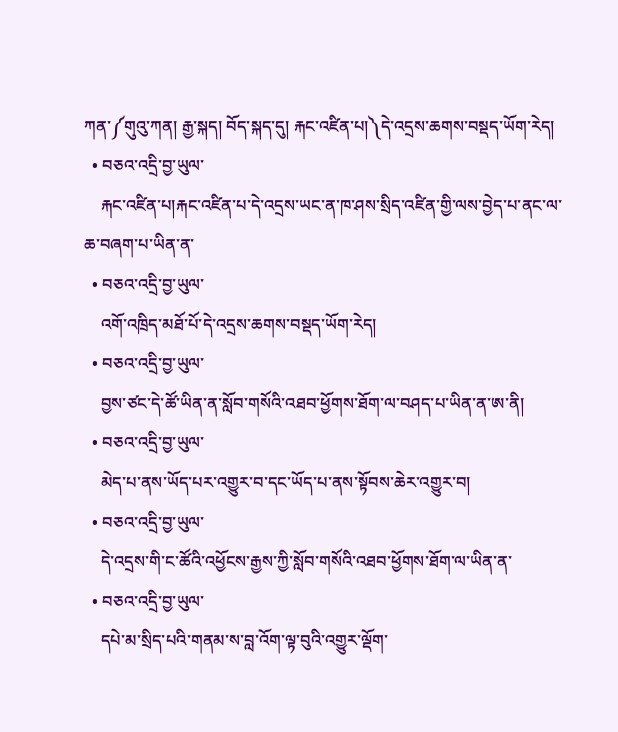ཀན་༼གུའུ་ཀན། རྒྱ་སྐད། བོད་སྐད་དུ། རྐང་འཛིན་པ།༽དེ་འདྲས་ཆགས་བསྡད་ཡོག་རེད།
  • བཅའ་འདྲི་བྱ་ཡུལ་
    རྐང་འཛིན་པ།རྐང་འཛིན་པ་དེ་འདྲས་ཡང་ན་ཁ་ཤས་སྲིད་འཛིན་གྱི་ལས་བྱེད་པ་ནང་ལ་ཆ་བཞག་པ་ཡིན་ན་
  • བཅའ་འདྲི་བྱ་ཡུལ་
    འགོ་འཁྲིད་མཐོ་པོ་དེ་འདྲས་ཆགས་བསྡད་ཡོག་རེད།
  • བཅའ་འདྲི་བྱ་ཡུལ་
    བྱས་ཙང་དེ་ཚོ་ཡིན་ན་སློབ་གསོའི་འཐབ་ཕྱོགས་ཐོག་ལ་བཤད་པ་ཡིན་ན་ཨ་ནི།
  • བཅའ་འདྲི་བྱ་ཡུལ་
    མེད་པ་ནས་ཡོད་པར་འགྱུར་བ་དང་ཡོད་པ་ནས་སྟོབས་ཆེར་འགྱུར་བ།
  • བཅའ་འདྲི་བྱ་ཡུལ་
    དེ་འདྲས་གི་ང་ཚོའི་འཕྱོངས་རྒྱས་ཀྱི་སློབ་གསོའི་འཐབ་ཕྱོགས་ཐོག་ལ་ཡིན་ན་
  • བཅའ་འདྲི་བྱ་ཡུལ་
    དཔེ་མ་སྲིད་པའི་གནམ་ས་བླ་འོག་ལྟ་བུའི་འགྱུར་ལྡོག་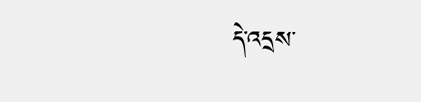དེ་འདྲས་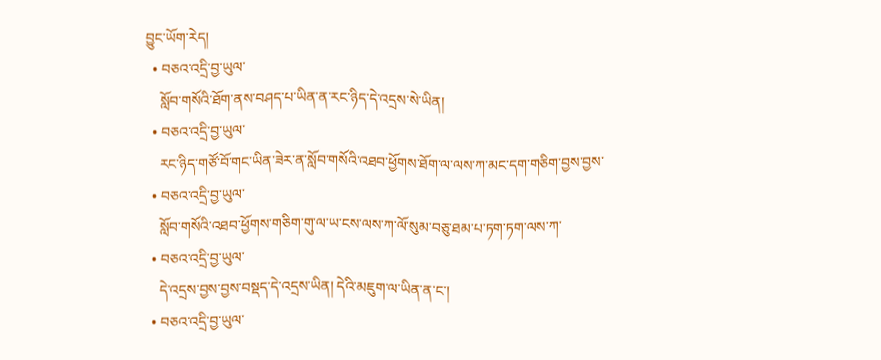བྱུང་ཡོག་རེད།
  • བཅའ་འདྲི་བྱ་ཡུལ་
    སློབ་གསོའི་ཐོག་ནས་བཤད་པ་ཡིན་ན་རང་ཉིད་དེ་འདྲས་སེ་ཡིན།
  • བཅའ་འདྲི་བྱ་ཡུལ་
    རང་ཉིད་གཙོ་བོ་གང་ཡིན་ཟེར་ན་སློབ་གསོའི་འཐབ་ཕྱོགས་ཐོག་ལ་ལས་ཀ་མང་དག་གཅིག་བྱས་བྱས་
  • བཅའ་འདྲི་བྱ་ཡུལ་
    སློབ་གསོའི་འཐབ་ཕྱོགས་གཅིག་གུ་ལ་ཡ་ངས་ལས་ཀ་ལོ་སུམ་བཅུ་ཐམ་པ་ཏག་ཏག་ལས་ཀ་
  • བཅའ་འདྲི་བྱ་ཡུལ་
    དེ་འདྲས་བྱས་བྱས་བསྡད་དེ་འདྲས་ཡིན། དེའི་མཇུག་ལ་ཡིན་ན་ང་།
  • བཅའ་འདྲི་བྱ་ཡུལ་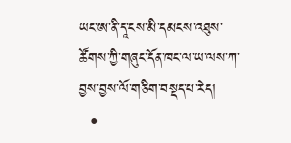ཡང་ཨ་ནི་དཱ་ངས་མི་དམངས་འཐུས་ཚོགས་ཀྱི་གཞུང་དོན་ཁང་ལ་ཡ་ལས་ཀ་བྱས་བྱས་ལོ་གཅིག་བསྡད་པ་རེད།
  •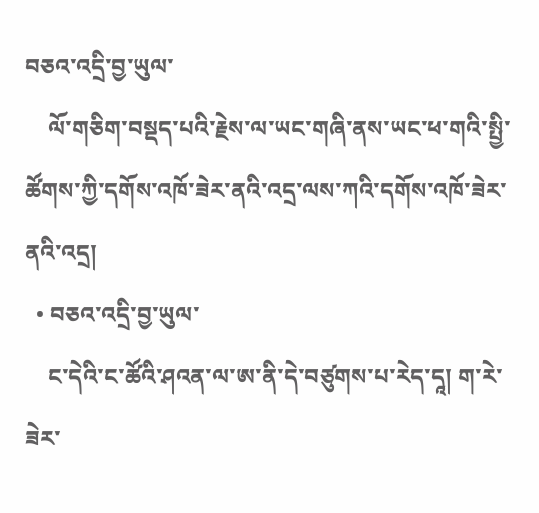བཅའ་འདྲི་བྱ་ཡུལ་
    ལོ་གཅིག་བསྡད་པའི་རྗེས་ལ་ཡང་གཞི་ནས་ཡང་ཕ་གའི་སྤྱི་ཚོགས་ཀྱི་དགོས་འཁོ་ཟེར་ནའི་འདྲ་ལས་ཀའི་དགོས་འཁོ་ཟེར་ནའི་འདྲ།
  • བཅའ་འདྲི་བྱ་ཡུལ་
    ང་དེའི་ང་ཚོའི་ཤའན་ལ་ཨ་ནི་དེ་བཙུགས་པ་རེད་དཱ། ག་རེ་ཟེར་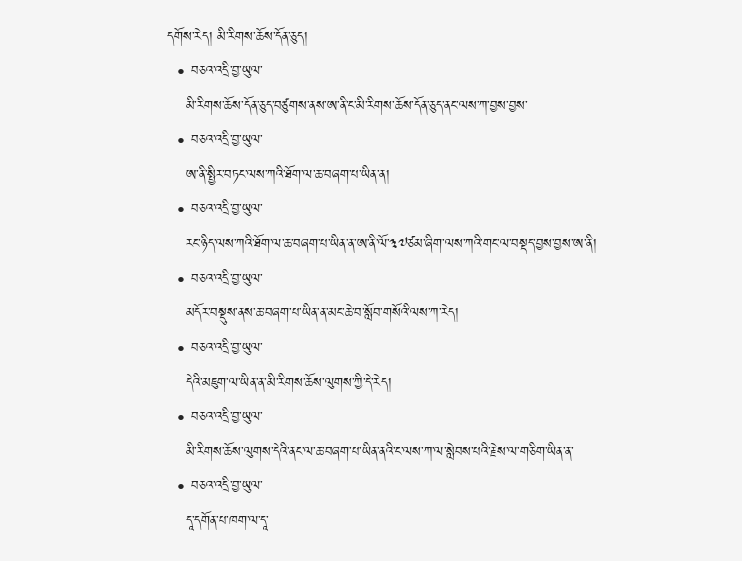དགོས་རེད། མི་རིགས་ཆོས་དོན་ཅུད།
  • བཅའ་འདྲི་བྱ་ཡུལ་
    མི་རིགས་ཆོས་དོན་ཅུད་བཙུགས་ནས་ཨ་ནི་ང་མི་རིགས་ཆོས་དོན་ཅུད་ནང་ལས་ཀ་བྱས་བྱས་
  • བཅའ་འདྲི་བྱ་ཡུལ་
    ཨ་ནི་སྤྱིར་བཏང་ལས་ཀའི་ཐོག་ལ་ཆ་བཞག་པ་ཡིན་ན།
  • བཅའ་འདྲི་བྱ་ཡུལ་
    རང་ཉིད་ལས་ཀའི་ཐོག་ལ་ཆ་བཞག་པ་ཡིན་ན་ཨ་ནི་ལོ་༣༧ཙམ་ཞིག་ལས་ཀའི་གང་ལ་བསྡད་བྱས་བྱས་ཨ་ནི།
  • བཅའ་འདྲི་བྱ་ཡུལ་
    མདོར་བསྡུས་ནས་ཆ་བཞག་པ་ཡིན་ན་མང་ཆེ་བ་སློབ་གསོའི་ལས་ཀ་རེད།
  • བཅའ་འདྲི་བྱ་ཡུལ་
    དེའི་མཇུག་ལ་ཡིན་ན་མི་རིགས་ཆོས་ལུགས་ཀྱི་དེ་རེད།
  • བཅའ་འདྲི་བྱ་ཡུལ་
    མི་རིགས་ཆོས་ལུགས་དེའི་ནང་ལ་ཆ་བཞག་པ་ཡིན་ནའི་ང་ལས་ཀ་ལ་སླེབས་པའི་རྗེས་ལ་གཅིག་ཡིན་ན་
  • བཅའ་འདྲི་བྱ་ཡུལ་
    དཱ་དགོན་པ་ཁག་ལ་དཱ་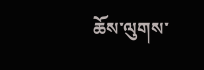ཆོས་ལུགས་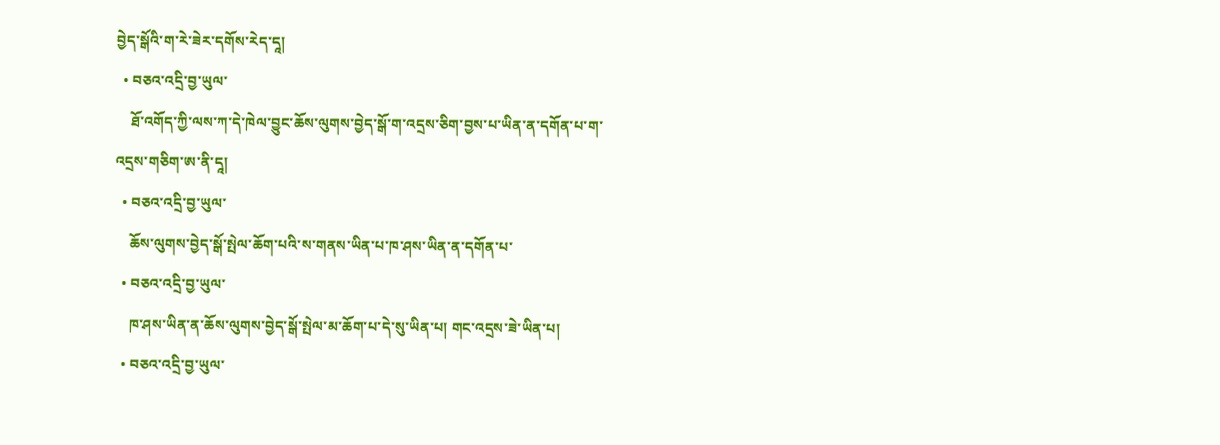བྱེད་སྒོའི་ག་རེ་ཟེར་དགོས་རེད་དཱ།
  • བཅའ་འདྲི་བྱ་ཡུལ་
    ཐོ་འགོད་ཀྱི་ལས་ཀ་དེ་ཁེལ་བྱུང་ཆོས་ལུགས་བྱེད་སྒོ་ག་འདྲས་ཅིག་བྱས་པ་ཡིན་ན་དགོན་པ་ག་འདྲས་གཅིག་ཨ་ནི་དཱ།
  • བཅའ་འདྲི་བྱ་ཡུལ་
    ཆོས་ལུགས་བྱེད་སྒོ་སྤེལ་ཆོག་པའི་ས་གནས་ཡིན་པ་ཁ་ཤས་ཡིན་ན་དགོན་པ་
  • བཅའ་འདྲི་བྱ་ཡུལ་
    ཁ་ཤས་ཡིན་ན་ཆོས་ལུགས་བྱེད་སྒོ་སྤེལ་མ་ཆོག་པ་དེ་སུ་ཡིན་པ། གང་འདྲས་ཟེ་ཡིན་པ།
  • བཅའ་འདྲི་བྱ་ཡུལ་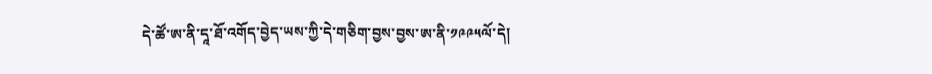དེ་ཚོ་ཨ་ནི་དཱ་ཐོ་འགོད་བྱེད་ཡས་ཀྱི་དེ་གཅིག་བྱས་བྱས་ཨ་ནི་༡༩༩༥ལོ་དེ།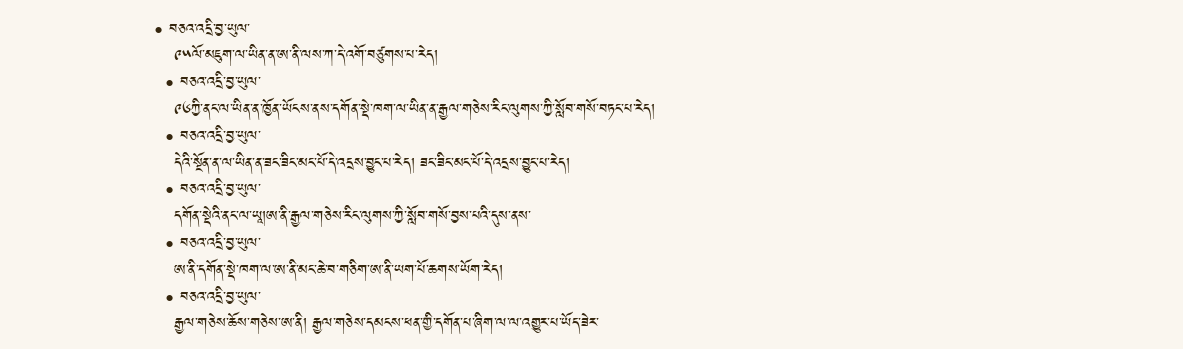• བཅའ་འདྲི་བྱ་ཡུལ་
    ༩༥ལོ་མཇུག་ལ་ཡིན་ན་ཨ་ནི་ལས་ཀ་དེ་འགོ་བཙུགས་པ་རེད།
  • བཅའ་འདྲི་བྱ་ཡུལ་
    ༩༦ཀྱི་ནང་ལ་ཡིན་ན་ཁྱོན་ཡོངས་ནས་དགོན་སྡེ་ཁག་ལ་ཡིན་ན་རྒྱལ་གཅེས་རིང་ལུགས་ཀྱི་སློབ་གསོ་བཏང་པ་རེད།
  • བཅའ་འདྲི་བྱ་ཡུལ་
    དེའི་སྔོན་ན་ལ་ཡིན་ན་ཟང་ཟིང་མང་པོ་དེ་འདྲས་བྱུང་པ་རེད། ཟང་ཟིང་མང་པོ་དེ་འདྲས་བྱུང་པ་རེད།
  • བཅའ་འདྲི་བྱ་ཡུལ་
    དགོན་སྡེའི་ནང་ལ་ཡཱ།ཨ་ནི་རྒྱལ་གཅེས་རིང་ལུགས་ཀྱི་སློབ་གསོ་བྱས་པའི་དུས་ནས་
  • བཅའ་འདྲི་བྱ་ཡུལ་
    ཨ་ནི་དགོན་སྡེ་ཁག་ལ་ཨ་ནི་མང་ཆེ་བ་གཅིག་ཨ་ནི་ཡག་པོ་ཆགས་ཡོག་རེད།
  • བཅའ་འདྲི་བྱ་ཡུལ་
    རྒྱལ་གཅེས་ཆོས་གཅེས་ཨ་ནི། རྒྱལ་གཅེས་དམངས་ཕན་གྱི་དགོན་པ་ཞིག་ལ་ལ་འགྱུར་པ་ཡོད་ཟེར་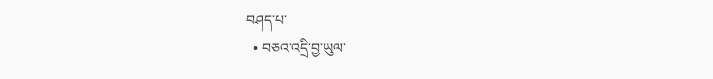བཤད་པ་
  • བཅའ་འདྲི་བྱ་ཡུལ་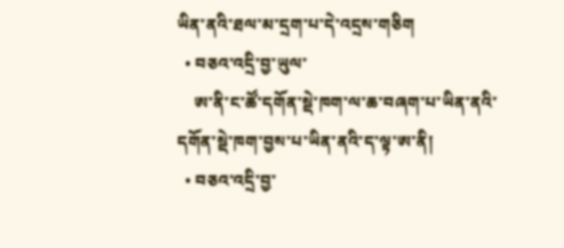ཡིན་ནའི་ཐལ་མ་དྲག་པ་དེ་འདྲས་གཅིག
  • བཅའ་འདྲི་བྱ་ཡུལ་
    ཨ་ནི་ང་ཚོ་དགོན་སྡེ་ཁག་ལ་ཆ་བཞག་པ་ཡིན་ནའི་དགོན་སྡེ་ཁག་བྱས་པ་ཡིན་ནའི་ད་ལྟ་ཨ་ནི།
  • བཅའ་འདྲི་བྱ་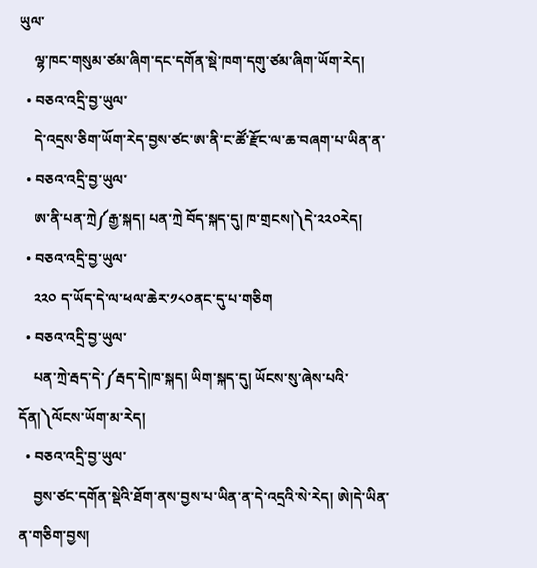ཡུལ་
    ལྷ་ཁང་གསུམ་ཙམ་ཞིག་དང་དགོན་སྡེ་ཁག་དགུ་ཙམ་ཞིག་ཡོག་རེད།
  • བཅའ་འདྲི་བྱ་ཡུལ་
    དེ་འདྲས་ཅིག་ཡོག་རེད་བྱས་ཙང་ཨ་ནི་ང་ཚོ་རྫོང་ལ་ཆ་བཞག་པ་ཡིན་ན་
  • བཅའ་འདྲི་བྱ་ཡུལ་
    ཨ་ནི་པན་ཀྲེ༼རྒྱ་སྐད། པན་ཀྲེ བོད་སྐད་དུ། ཁ་གྲངས།༽དེ་༢༢༠རེད།
  • བཅའ་འདྲི་བྱ་ཡུལ་
    ༢༢༠ ད་ཡོད་དེ་ལ་ཕལ་ཆེར་༡༨༠ནང་དུ་པ་གཅིག
  • བཅའ་འདྲི་བྱ་ཡུལ་
    པན་ཀྲེ་རྦད་དེ་༼རྦད་དེ།ཁ་སྐད། ཡིག་སྐད་དུ། ཡོངས་སུ་ཞེས་པའི་དོན།༽ལོངས་ཡོག་མ་རེད།
  • བཅའ་འདྲི་བྱ་ཡུལ་
    བྱས་ཙང་དགོན་སྡེའི་ཐོག་ནས་བྱས་པ་ཡིན་ན་དེ་འདྲའི་སེ་རེད། ཨེ།དེ་ཡིན་ན་གཅིག་བྱས།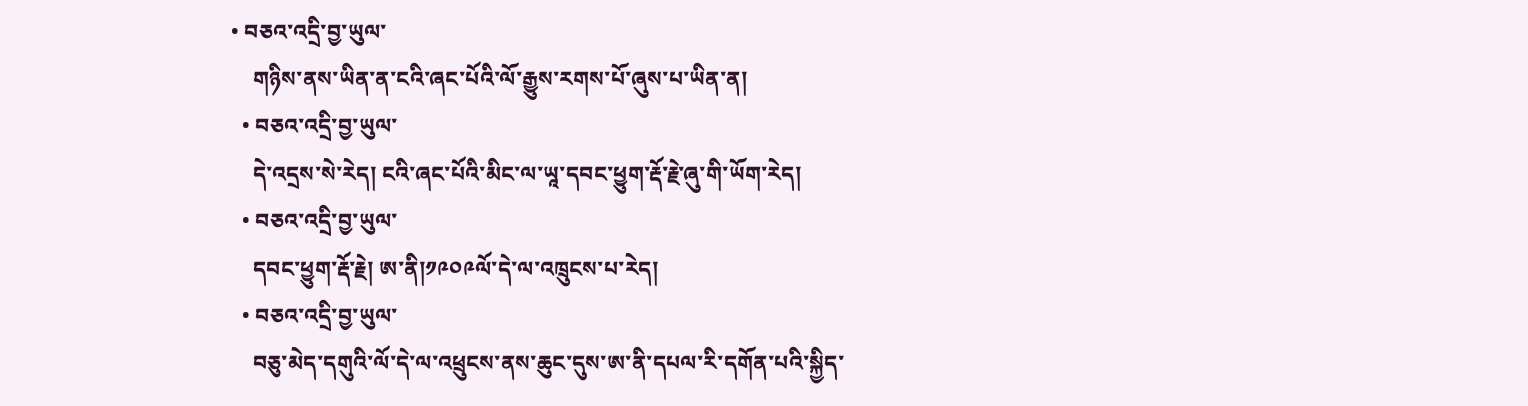• བཅའ་འདྲི་བྱ་ཡུལ་
    གཉིས་ནས་ཡིན་ན་ངའི་ཞང་པོའི་ལོ་རྒྱུས་རགས་པོ་ཞུས་པ་ཡིན་ན།
  • བཅའ་འདྲི་བྱ་ཡུལ་
    དེ་འདྲས་སེ་རེད། ངའི་ཞང་པོའི་མིང་ལ་ཡཱ་དབང་ཕྱུག་རྡོ་རྗེ་ཞུ་གི་ཡོག་རེད།
  • བཅའ་འདྲི་བྱ་ཡུལ་
    དབང་ཕྱུག་རྡོ་རྗེ། ཨ་ནི།༡༩༠༩ལོ་དེ་ལ་འཁྲུངས་པ་རེད།
  • བཅའ་འདྲི་བྱ་ཡུལ་
    བཅུ་མེད་དགུའི་ལོ་དེ་ལ་འཕྲུངས་ནས་ཆུང་དུས་ཨ་ནི་དཔལ་རི་དགོན་པའི་སྐྱིད་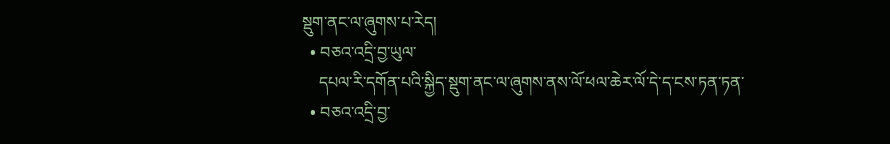སྡུག་ནང་ལ་ཞུགས་པ་རེད།
  • བཅའ་འདྲི་བྱ་ཡུལ་
    དཔལ་རི་དགོན་པའི་སྐྱིད་སྡུག་ནང་ལ་ཞུགས་ནས་ལོ་ཕལ་ཆེར་ལོ་དེ་ད་ངས་ཏན་ཏན་
  • བཅའ་འདྲི་བྱ་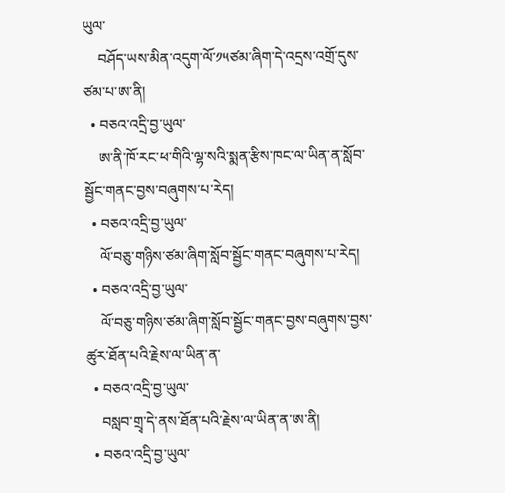ཡུལ་
    བཤོད་ཡས་མིན་འདུག་ལོ་༡༥ཙམ་ཞིག་དེ་འདྲས་འགྲོ་དུས་ཙམ་པ་ཨ་ནི།
  • བཅའ་འདྲི་བྱ་ཡུལ་
    ཨ་ནི་ཁོ་རང་ཕ་གིའི་ལྷ་སའི་སྨན་རྩིས་ཁང་ལ་ཡིན་ན་སློབ་སྦྱོང་གནང་བྱས་བཞུགས་པ་རེད།
  • བཅའ་འདྲི་བྱ་ཡུལ་
    ལོ་བཅུ་གཉིས་ཙམ་ཞིག་སློབ་སྦྱོང་གནང་བཞུགས་པ་རེད།
  • བཅའ་འདྲི་བྱ་ཡུལ་
    ལོ་བཅུ་གཉིས་ཙམ་ཞིག་སློབ་སྦྱོང་གནང་བྱས་བཞུགས་བྱས་ཚུར་ཐོན་པའི་རྗེས་ལ་ཡིན་ན་
  • བཅའ་འདྲི་བྱ་ཡུལ་
    བསླབ་གྲྭ་དེ་ནས་ཐོན་པའི་རྗེས་ལ་ཡིན་ན་ཨ་ནི།
  • བཅའ་འདྲི་བྱ་ཡུལ་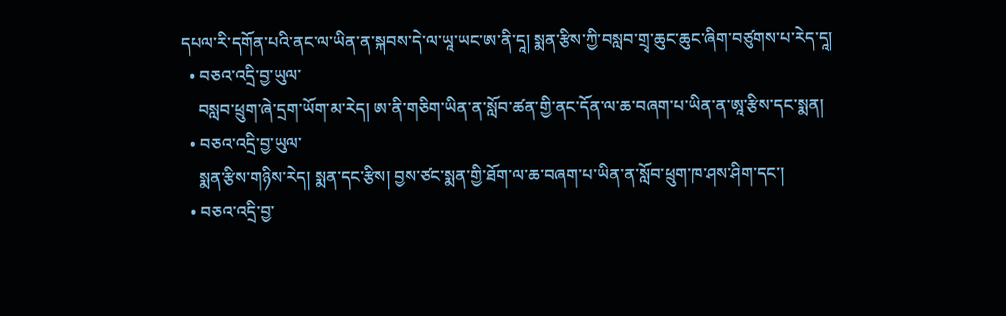དཔལ་རི་དགོན་པའི་ནང་ལ་ཡིན་ན་སྐབས་དེ་ལ་ཡཱ་ཡང་ཨ་ནི་དཱ། སྨན་རྩིས་ཀྱི་བསླབ་གྲྭ་ཆུང་ཆུང་ཞིག་བཙུགས་པ་རེད་དཱ།
  • བཅའ་འདྲི་བྱ་ཡུལ་
    བསླབ་ཕྲུག་ཞེ་དྲག་ཡོག་མ་རེད། ཨ་ནི་གཅིག་ཡིན་ན་སློབ་ཚན་གྱི་ནང་དོན་ལ་ཆ་བཞག་པ་ཡིན་ན་ཨཱ་རྩིས་དང་སྨན།
  • བཅའ་འདྲི་བྱ་ཡུལ་
    སྨན་རྩིས་གཉིས་རེད། སྨན་དང་རྩིས། བྱས་ཙང་སྨན་གྱི་ཐོག་ལ་ཆ་བཞག་པ་ཡིན་ན་སློབ་ཕྲུག་ཁ་ཤས་ཤིག་དང་།
  • བཅའ་འདྲི་བྱ་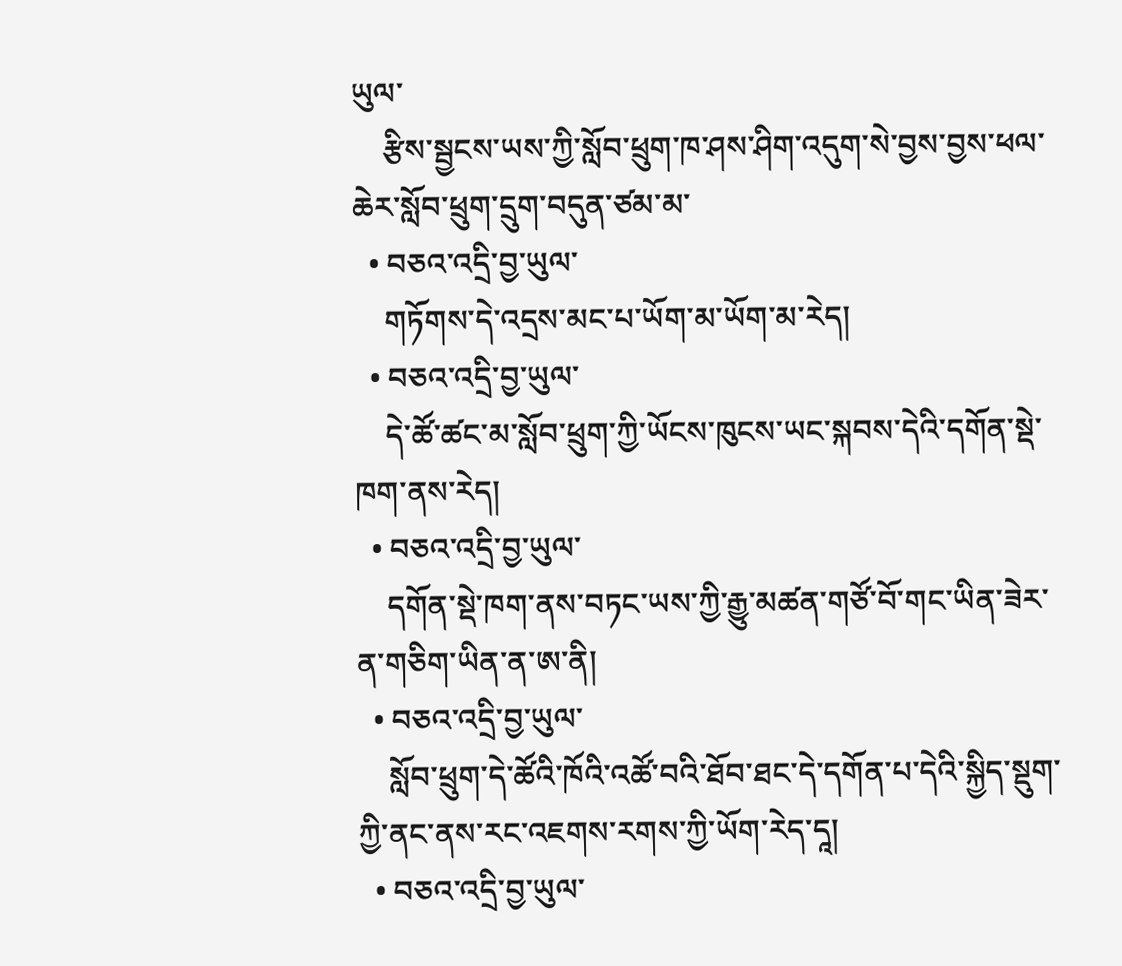ཡུལ་
    རྩིས་སྦྱངས་ཡས་ཀྱི་སློབ་ཕྲུག་ཁ་ཤས་ཤིག་འདུག་སེ་བྱས་བྱས་ཕལ་ཆེར་སློབ་ཕྲུག་དྲུག་བདུན་ཙམ་མ་
  • བཅའ་འདྲི་བྱ་ཡུལ་
    གཏོགས་དེ་འདྲས་མང་པ་ཡོག་མ་ཡོག་མ་རེད།
  • བཅའ་འདྲི་བྱ་ཡུལ་
    དེ་ཚོ་ཚང་མ་སློབ་ཕྲུག་ཀྱི་ཡོངས་ཁུངས་ཡང་སྐབས་དེའི་དགོན་སྡེ་ཁག་ནས་རེད།
  • བཅའ་འདྲི་བྱ་ཡུལ་
    དགོན་སྡེ་ཁག་ནས་བཏང་ཡས་ཀྱི་རྒྱུ་མཚན་གཙོ་བོ་གང་ཡིན་ཟེར་ན་གཅིག་ཡིན་ན་ཨ་ནི།
  • བཅའ་འདྲི་བྱ་ཡུལ་
    སློབ་ཕྲུག་དེ་ཚོའི་ཁོའི་འཚོ་བའི་ཐོབ་ཐང་དེ་དགོན་པ་དེའི་སྐྱིད་སྡུག་ཀྱི་ནང་ནས་རང་འཇགས་རགས་ཀྱི་ཡོག་རེད་དཱ།
  • བཅའ་འདྲི་བྱ་ཡུལ་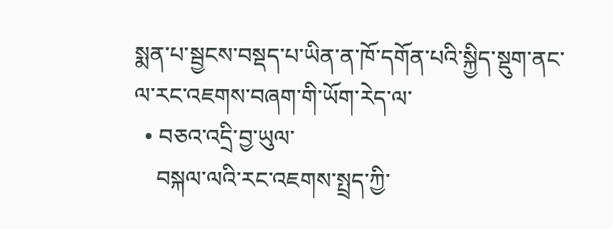སྨན་པ་སྦྱངས་བསྡད་པ་ཡིན་ན་ཁོ་དགོན་པའི་སྐྱིད་སྡུག་ནང་ལ་རང་འཇགས་བཞག་གི་ཡོག་རེད་ལ་
  • བཅའ་འདྲི་བྱ་ཡུལ་
    བསྐལ་ལའི་རང་འཇགས་སྤྲད་ཀྱི་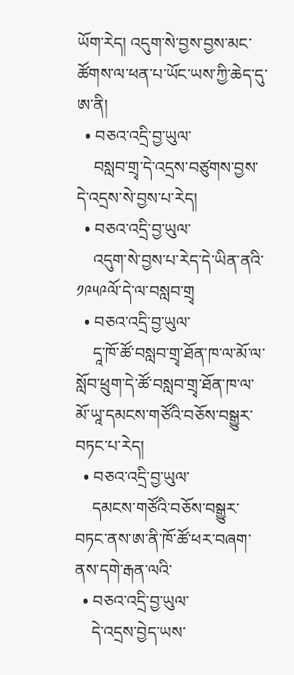ཡོག་རེད། འདུག་སེ་བྱས་བྱས་མང་ཚོགས་ལ་ཕན་པ་ཡོང་ཡས་ཀྱི་ཆེད་དུ་ཨ་ནི།
  • བཅའ་འདྲི་བྱ་ཡུལ་
    བསླབ་གྲྭ་དེ་འདྲས་བཙུགས་བྱས་དེ་འདྲས་སེ་བྱས་པ་རེད།
  • བཅའ་འདྲི་བྱ་ཡུལ་
    འདུག་སེ་བྱས་པ་རེད་དེ་ཡིན་ནའི་༡༩༥༩ལོ་དེ་ལ་བསླབ་གྲྭ
  • བཅའ་འདྲི་བྱ་ཡུལ་
    དཱ་ཁོ་ཚོ་བསླབ་གྲྭ་ཐོན་ཁ་ལ་མོ་ལ་སློབ་ཕྲུག་དེ་ཚོ་བསླབ་གྲྭ་ཐོན་ཁ་ལ་མོ་ཡཱ་དམངས་གཙོའི་བཅོས་བསྒྱུར་བཏང་པ་རེད།
  • བཅའ་འདྲི་བྱ་ཡུལ་
    དམངས་གཙོའི་བཅོས་བསྒྱུར་བཏང་ནས་ཨ་ནི་ཁོ་ཚོ་ཕར་བཞག་ནས་དགེ་རྒན་ལའི་
  • བཅའ་འདྲི་བྱ་ཡུལ་
    དེ་འདྲས་བྱེད་ཡས་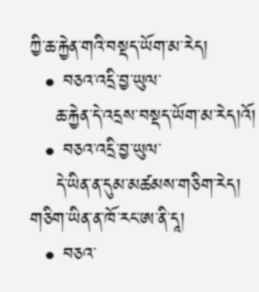ཀྱི་ཆ་རྐྱེན་གའི་བསྡད་ཡོག་མ་རེད།
  • བཅའ་འདྲི་བྱ་ཡུལ་
    ཆ་རྐྱེན་དེ་འདྲས་བསྡད་ཡོག་མ་རེད།འོ།
  • བཅའ་འདྲི་བྱ་ཡུལ་
    དེ་ཡིན་ན་དུམ་མཚམས་གཅིག་རེད། གཅིག་ཡིན་ན་ཁོ་རང་ཨ་ནི་དཱ།
  • བཅའ་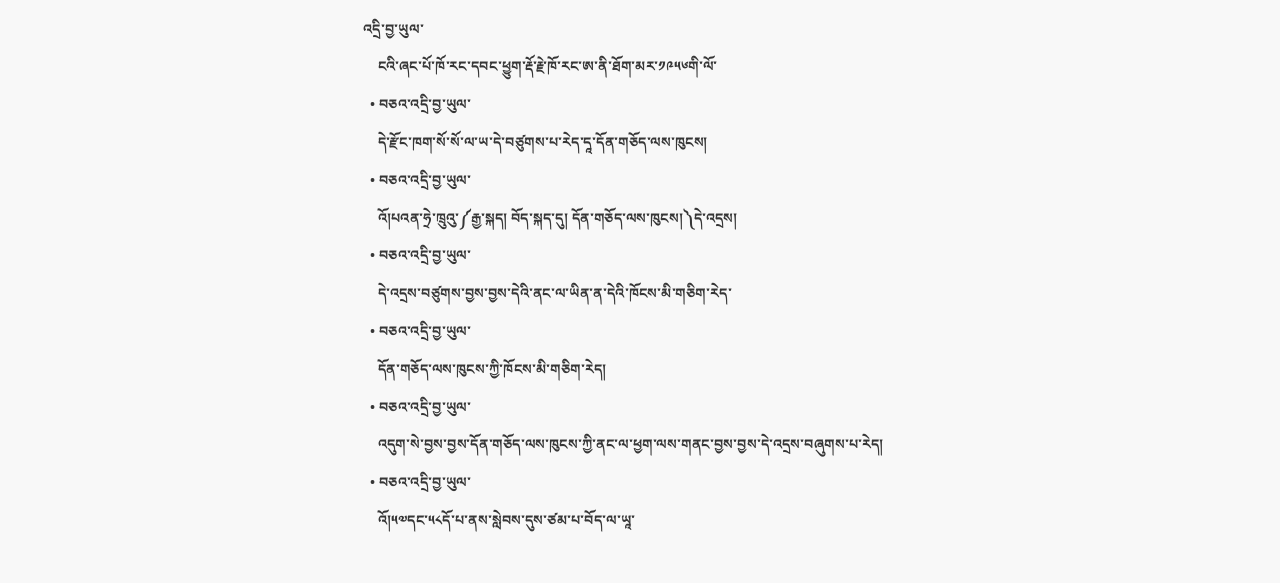འདྲི་བྱ་ཡུལ་
    ངའི་ཞང་པོ་ཁོ་རང་དབང་ཕྱུག་རྡོ་རྗེ་ཁོ་རང་ཨ་ནི་ཐོག་མར་༡༩༥༦གི་ལོ་
  • བཅའ་འདྲི་བྱ་ཡུལ་
    དེ་རྫོང་ཁག་སོ་སོ་ལ་ཡ་དེ་བཙུགས་པ་རེད་དཱ་དོན་གཅོད་ལས་ཁུངས།
  • བཅའ་འདྲི་བྱ་ཡུལ་
    འོ།པའན་ཧྲེ་ཁྲུའུ་༼རྒྱ་སྐད། བོད་སྐད་དུ། དོན་གཅོད་ལས་ཁུངས།༽དེ་འདྲས།
  • བཅའ་འདྲི་བྱ་ཡུལ་
    དེ་འདྲས་བཙུགས་བྱས་བྱས་དེའི་ནང་ལ་ཡིན་ན་དེའི་ཁོངས་མི་གཅིག་རེད་
  • བཅའ་འདྲི་བྱ་ཡུལ་
    དོན་གཅོད་ལས་ཁུངས་ཀྱི་ཁོངས་མི་གཅིག་རེད།
  • བཅའ་འདྲི་བྱ་ཡུལ་
    འདུག་སེ་བྱས་བྱས་དོན་གཅོད་ལས་ཁུངས་ཀྱི་ནང་ལ་ཕྱག་ལས་གནང་བྱས་བྱས་དེ་འདྲས་བཞུགས་པ་རེད།
  • བཅའ་འདྲི་བྱ་ཡུལ་
    འོ།༥༧དང་༥༨དོ་པ་ནས་སླེབས་དུས་ཙམ་པ་བོད་ལ་ཡཱ་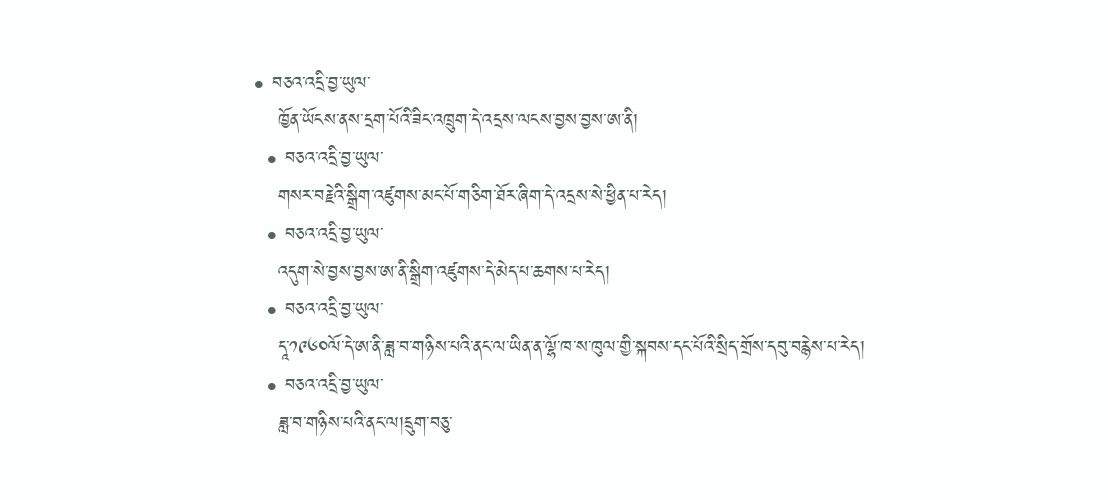• བཅའ་འདྲི་བྱ་ཡུལ་
    ཁྱོན་ཡོངས་ནས་དྲག་པོའི་ཟིང་འཁྲུག་དེ་འདྲས་ལངས་བྱས་བྱས་ཨ་ནི།
  • བཅའ་འདྲི་བྱ་ཡུལ་
    གསར་བརྗེའི་སྒྲིག་འཛུགས་མང་པོ་གཅིག་ཐོར་ཞིག་དེ་འདྲས་སེ་ཕྱིན་པ་རེད།
  • བཅའ་འདྲི་བྱ་ཡུལ་
    འདུག་སེ་བྱས་བྱས་ཨ་ནི་སྒྲིག་འཛུགས་དེ་མེད་པ་ཆགས་པ་རེད།
  • བཅའ་འདྲི་བྱ་ཡུལ་
    དཱ་༡༩༦༠ལོ་དེ་ཨ་ནི་ཟླ་བ་གཉིས་པའི་ནང་ལ་ཡིན་ན་ལྷོ་ཁ་ས་ཁུལ་གྱི་སྐབས་དང་པོའི་སྲིད་གྲོས་དབུ་བརྙེས་པ་རེད།
  • བཅའ་འདྲི་བྱ་ཡུལ་
    ཟླ་བ་གཉིས་པའི་ནང་ལ།དྲུག་བཅུ་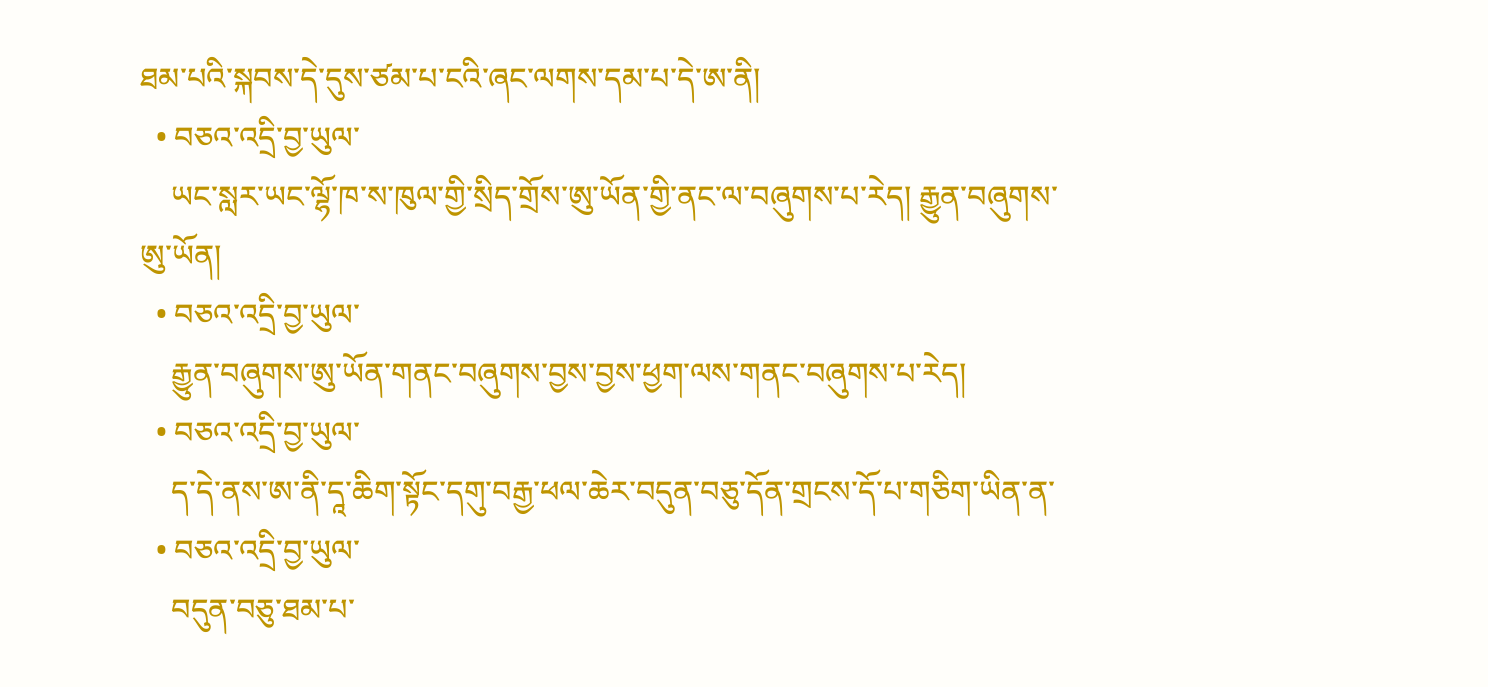ཐམ་པའི་སྐབས་དེ་དུས་ཙམ་པ་ངའི་ཞང་ལགས་དམ་པ་དེ་ཨ་ནི།
  • བཅའ་འདྲི་བྱ་ཡུལ་
    ཡང་སླར་ཡང་ལྷོ་ཁ་ས་ཁུལ་གྱི་སྲིད་གྲོས་ཨུ་ཡོན་གྱི་ནང་ལ་བཞུགས་པ་རེད། རྒྱུན་བཞུགས་ཨུ་ཡོན།
  • བཅའ་འདྲི་བྱ་ཡུལ་
    རྒྱུན་བཞུགས་ཨུ་ཡོན་གནང་བཞུགས་བྱས་བྱས་ཕྱག་ལས་གནང་བཞུགས་པ་རེད།
  • བཅའ་འདྲི་བྱ་ཡུལ་
    ད་དེ་ནས་ཨ་ནི་དཱ་ཆིག་སྟོང་དགུ་བརྒྱ་ཕལ་ཆེར་བདུན་བཅུ་དོན་གྲངས་དོ་པ་གཅིག་ཡིན་ན་
  • བཅའ་འདྲི་བྱ་ཡུལ་
    བདུན་བཅུ་ཐམ་པ་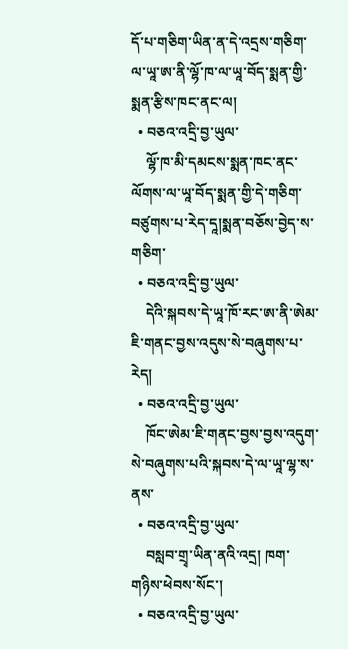དོ་པ་གཅིག་ཡིན་ན་དེ་འདྲས་གཅིག་ལ་ཡཱ་ཨ་ནི་ལྷོ་ཁ་ལ་ཡཱ་བོད་སྨན་གྱི་སྨན་རྩིས་ཁང་ནང་ལ།
  • བཅའ་འདྲི་བྱ་ཡུལ་
    ལྷོ་ཁ་མི་དམངས་སྨན་ཁང་ནང་ལོགས་ལ་ཡཱ་བོད་སྨན་གྱི་དེ་གཅིག་བཙུགས་པ་རེད་དཱ།སྨན་བཅོས་བྱེད་ས་གཅིག་
  • བཅའ་འདྲི་བྱ་ཡུལ་
    དེའི་སྐབས་དེ་ཡཱ་ཁོ་རང་ཨ་ནི་ཨེམ་ཇི་གནང་བྱས་འདུས་སེ་བཞུགས་པ་རེད།
  • བཅའ་འདྲི་བྱ་ཡུལ་
    ཁོང་ཨེམ་ཇི་གནང་བྱས་བྱས་འདུག་སེ་བཞུགས་པའི་སྐབས་དེ་ལ་ཡཱ་ལྷ་ས་ནས་
  • བཅའ་འདྲི་བྱ་ཡུལ་
    བསླབ་གྲྭ་ཡིན་ནའི་འདྲ། ཁག་གཉིས་ཕེབས་སོང་།
  • བཅའ་འདྲི་བྱ་ཡུལ་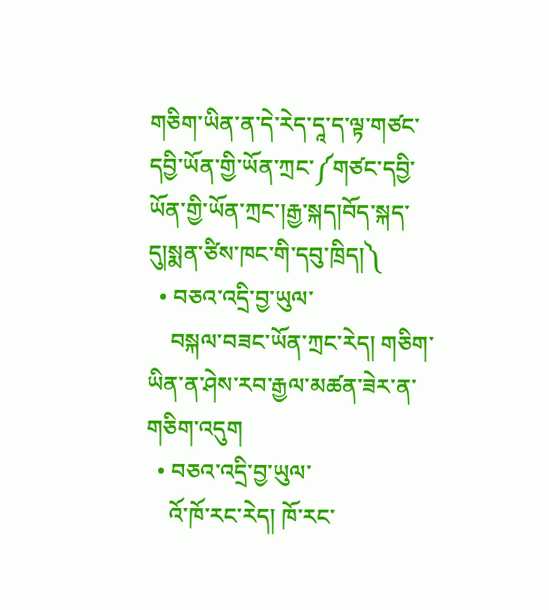གཅིག་ཡིན་ན་དེ་རེད་དཱ་ད་ལྟ་གཙང་དབྱི་ཡོན་གྱི་ཡོན་ཀྲང་༼གཙང་དབྱི་ཡོན་གྱི་ཡོན་ཀྲང་།རྒྱ་སྐད།བོད་སྐད་དུ།སྨན་ཙིས་ཁང་གི་དབུ་ཁྲིད།༽
  • བཅའ་འདྲི་བྱ་ཡུལ་
    བསྐལ་བཟང་ཡོན་ཀྲང་རེད། གཅིག་ཡིན་ན་ཤེས་རབ་རྒྱལ་མཚན་ཟེར་ན་གཅིག་འདུག
  • བཅའ་འདྲི་བྱ་ཡུལ་
    འོ་ཁོ་རང་རེད། ཁོ་རང་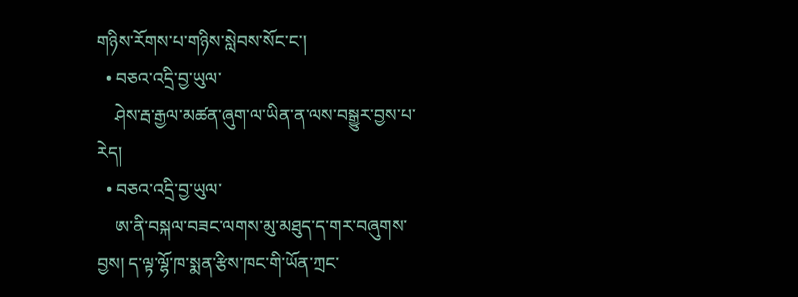གཉིས་རོགས་པ་གཉིས་སླེབས་སོང་ང་།
  • བཅའ་འདྲི་བྱ་ཡུལ་
    ཤེས་རྦ་རྒྱལ་མཚན་ཞུག་ལ་ཡིན་ན་ལས་བསྒྱུར་བྱས་པ་རེད།
  • བཅའ་འདྲི་བྱ་ཡུལ་
    ཨ་ནི་བསྐལ་བཟང་ལགས་མུ་མཐུད་ད་གར་བཞུགས་བྱས། ད་ལྟ་ལྷོ་ཁ་སྨན་རྩིས་ཁང་གི་ཡོན་ཀྲང་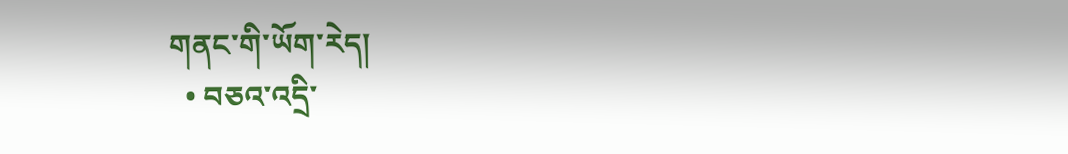གནང་གི་ཡོག་རེད།
  • བཅའ་འདྲི་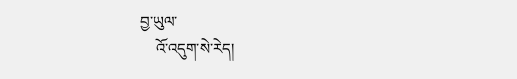བྱ་ཡུལ་
    འོ་འདུག་སེ་རེད།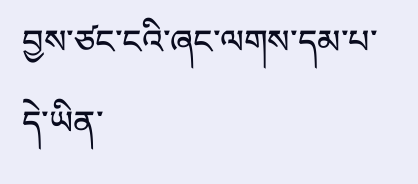བྱས་ཙང་ངའི་ཞང་ལགས་དམ་པ་དེ་ཡིན་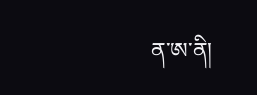ན་ཨ་ནི།